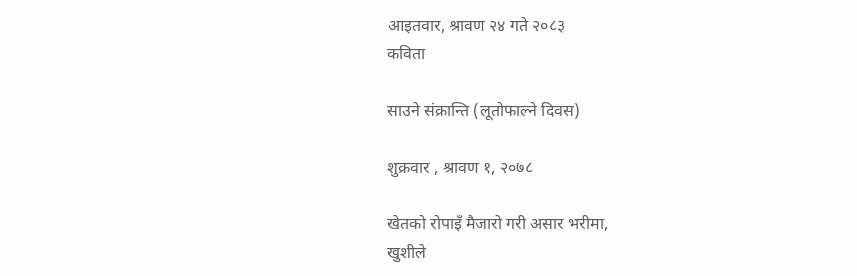आइतवार, श्रावण २४ गते २०८३
कविता

साउने संक्रान्ति (लूतोफाल्ने दिवस)

शुक्रवार , श्रावण १, २०७८

खेतको रोपाइँ मैजारो गरी असार भरीमा,
खुशीले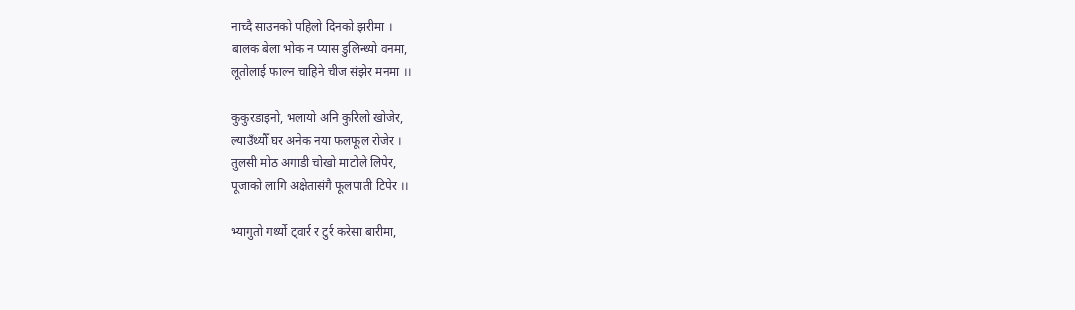नाच्दै साउनको पहिलो दिनको झरीमा ।
बालक बेला भोक न प्यास डुलिन्थ्यो वनमा,
लूतोलाई फाल्न चाहिने चीज संझेर मनमा ।।

कुकुरडाइनो, भलायो अनि कुरिलो खोजेर,
ल्याउँथ्यौँ घर अनेक नया फलफूल रोजेर ।
तुलसी मोठ अगाडी चोखो माटोले लिपेर,
पूजाको लागि अक्षेतासंगै फूलपाती टिपेर ।।

भ्यागुतो गर्थ्यो ट्वार्र र टुर्र करेसा बारीमा,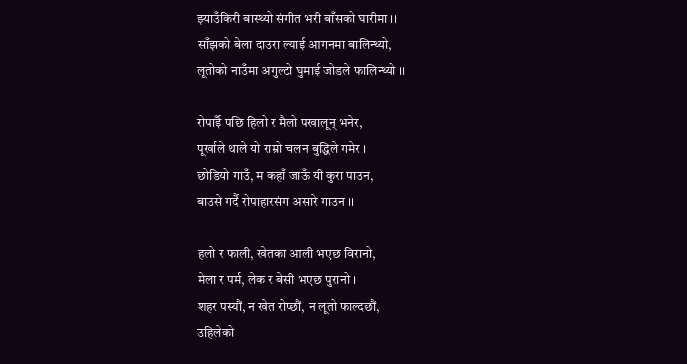झ्याउँकिरी बास्थ्यो संगीत भरी बाँसको घारीमा ।।
साँझको बेला दाउरा ल्याई आगनमा बालिन्थ्यो,
लूतोको नाउँमा अगुल्टो घुमाई जोडले फालिन्थ्यो ।।

रोपाईँ पछि हिलो र मैलो पखालून् भनेर,
पूर्खाले थाले यो राम्रो चलन बुद्धिले गमेर ।
छोडियो गाउँ, म कहाँ जाऊँ यी कुरा पाउन,
बाउसे गर्दै रोपाहारसंग असारे गाउन ।।

हलो र फाली, खेतका आली भएछ विरानो,
मेला र पर्म, लेक र बेसी भएछ पुरानो ।
शहर पस्यौं, न खेत रोप्छौं, न लूतो फाल्दछौं,
उहिलेको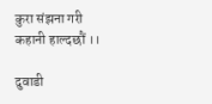कुरा संझना गरी कहानी हाल्दछौं ।।

दुवाडी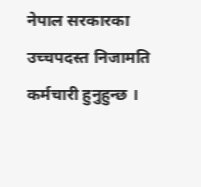नेपाल सरकारका उच्चपदस्त निजामति कर्मचारी हुनुहुन्छ ।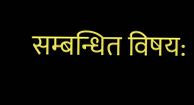सम्बन्धित विषय: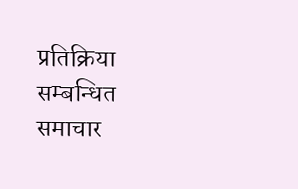प्रतिक्रिया
सम्बन्धित समाचार